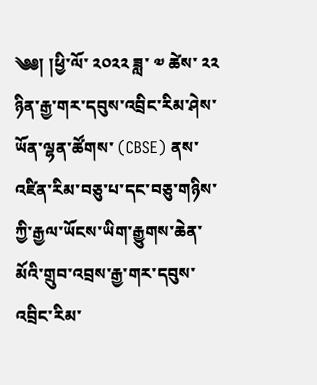༄༅། །ཕྱི་ལོ་ ༢༠༢༢ ཟླ་ ༧ ཚེས་ ༢༢ ཉིན་རྒྱ་གར་དབུས་འབྲིང་རིམ་ཤེས་ཡོན་ལྷན་ཚོགས་ (CBSE) ནས་འཛིན་རིམ་བཅུ་པ་དང་བཅུ་གཉིས་ཀྱི་རྒྱལ་ཡོངས་ཡིག་རྒྱུགས་ཆེན་མོའི་གྲུབ་འབྲས་རྒྱ་གར་དབུས་འབྲིང་རིམ་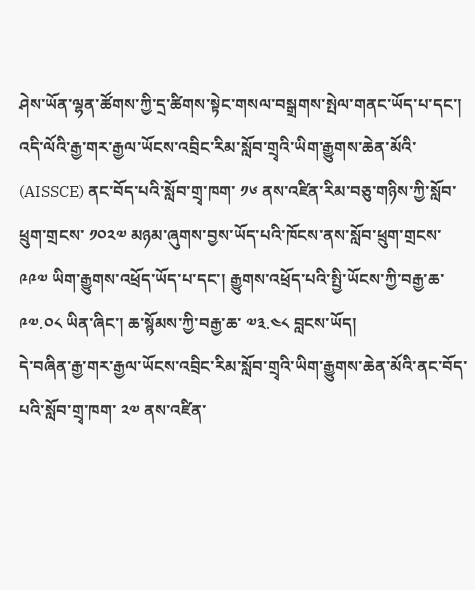ཤེས་ཡོན་ལྷན་ཚོགས་ཀྱི་དྲ་ཚིགས་སྟེང་གསལ་བསྒྲགས་སྤེལ་གནང་ཡོད་པ་དང་། འདི་ལོའི་རྒྱ་གར་རྒྱལ་ཡོངས་འབྲིང་རིམ་སློབ་གྲྭའི་ཡིག་རྒྱུགས་ཆེན་མོའི་ (AISSCE) ནང་བོད་པའི་སློབ་གྲྭ་ཁག་ ༡༦ ནས་འཛིན་རིམ་བཅུ་གཉིས་ཀྱི་སློབ་ཕྲུག་གྲངས་ ༡༠༢༧ མཉམ་ཞུགས་བྱས་ཡོད་པའི་ཁོངས་ནས་སློབ་ཕྲུག་གྲངས་ ༩༩༧ ཡིག་རྒྱུགས་འཕྲོད་ཡོད་པ་དང་། རྒྱུགས་འཕྲོད་པའི་སྤྱི་ཡོངས་ཀྱི་བརྒྱ་ཆ་ ༩༧.༠༨ ཡིན་ཞིང་། ཆ་སྙོམས་ཀྱི་བརྒྱ་ཆ་ ༧༣.༤༨ བླངས་ཡོད།
དེ་བཞིན་རྒྱ་གར་རྒྱལ་ཡོངས་འབྲིང་རིམ་སློབ་གྲྭའི་ཡིག་རྒྱུགས་ཆེན་མོའི་ནང་བོད་པའི་སློབ་གྲྭ་ཁག་ ༢༧ ནས་འཛིན་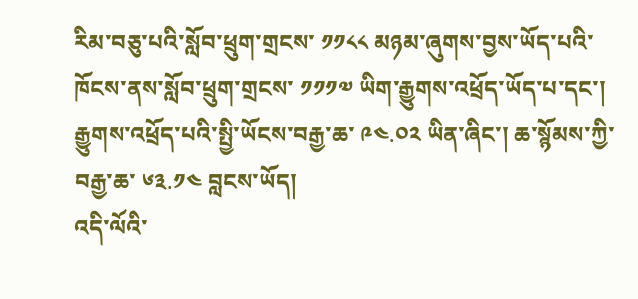རིམ་བཅུ་པའི་སློབ་ཕྲུག་གྲངས་ ༡༡༨༨ མཉམ་ཞུགས་བྱས་ཡོད་པའི་ཁོངས་ནས་སློབ་ཕྲུག་གྲངས་ ༡༡༡༧ ཡིག་རྒྱུགས་འཕྲོད་ཡོད་པ་དང་། རྒྱུགས་འཕྲོད་པའི་སྤྱི་ཡོངས་བརྒྱ་ཆ་ ༩༤.༠༢ ཡིན་ཞིང་། ཆ་སྙོམས་ཀྱི་བརྒྱ་ཆ་ ༦༣.༡༤ བླངས་ཡོད།
འདི་ལོའི་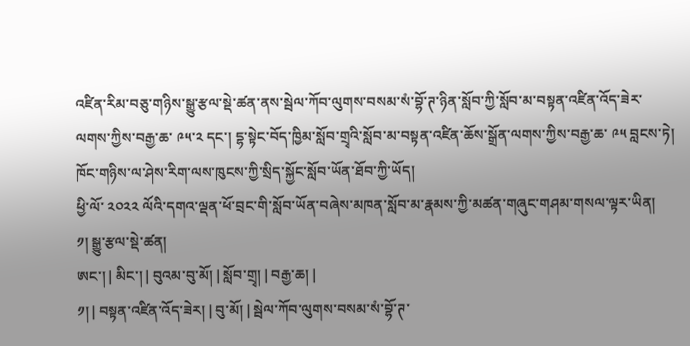འཛིན་རིམ་བཅུ་གཉིས་སྒྱུ་རྩལ་སྡེ་ཚན་ནས་སྦེལ་ཀོབ་ལུགས་བསམ་སཾ་བྷོ་ཊ་ཉིན་སློབ་ཀྱི་སློབ་མ་བསྟན་འཛིན་འོད་ཟེར་ལགས་ཀྱིས་བརྒྱ་ཆ་ ༩༥་༢ དང་། དྷ་སྟེང་བོད་ཁྱིམ་སློབ་གྲྭའི་སློབ་མ་བསྟན་འཛིན་ཆོས་སྒྲོན་ལགས་ཀྱིས་བརྒྱ་ཆ་ ༩༥ བླངས་ཏེ། ཁོང་གཉིས་ལ་ཤེས་རིག་ལས་ཁུངས་ཀྱི་སྲིད་སྐྱོང་སློབ་ཡོན་ཐོབ་ཀྱི་ཡོད།
ཕྱི་ལོ་ ༢༠༢༢ ལོའི་དགའ་ལྡན་ཕོ་བྲང་གི་སློབ་ཡོན་བཞེས་མཁན་སློབ་མ་རྣམས་ཀྱི་མཚན་གཞུང་གཤམ་གསལ་ལྟར་ཡིན།
༡། སྒྱུ་རྩལ་སྡེ་ཚན།
ཨང་། | མིང་། | བུའམ་བུ་མོ། | སློབ་གྲྭ། | བརྒྱ་ཆ། |
༡། | བསྟན་འཛིན་འོད་ཟེར། | བུ་མོ། | སྦེལ་ཀོབ་ལུགས་བསམ་སཾ་བྷོ་ཊ་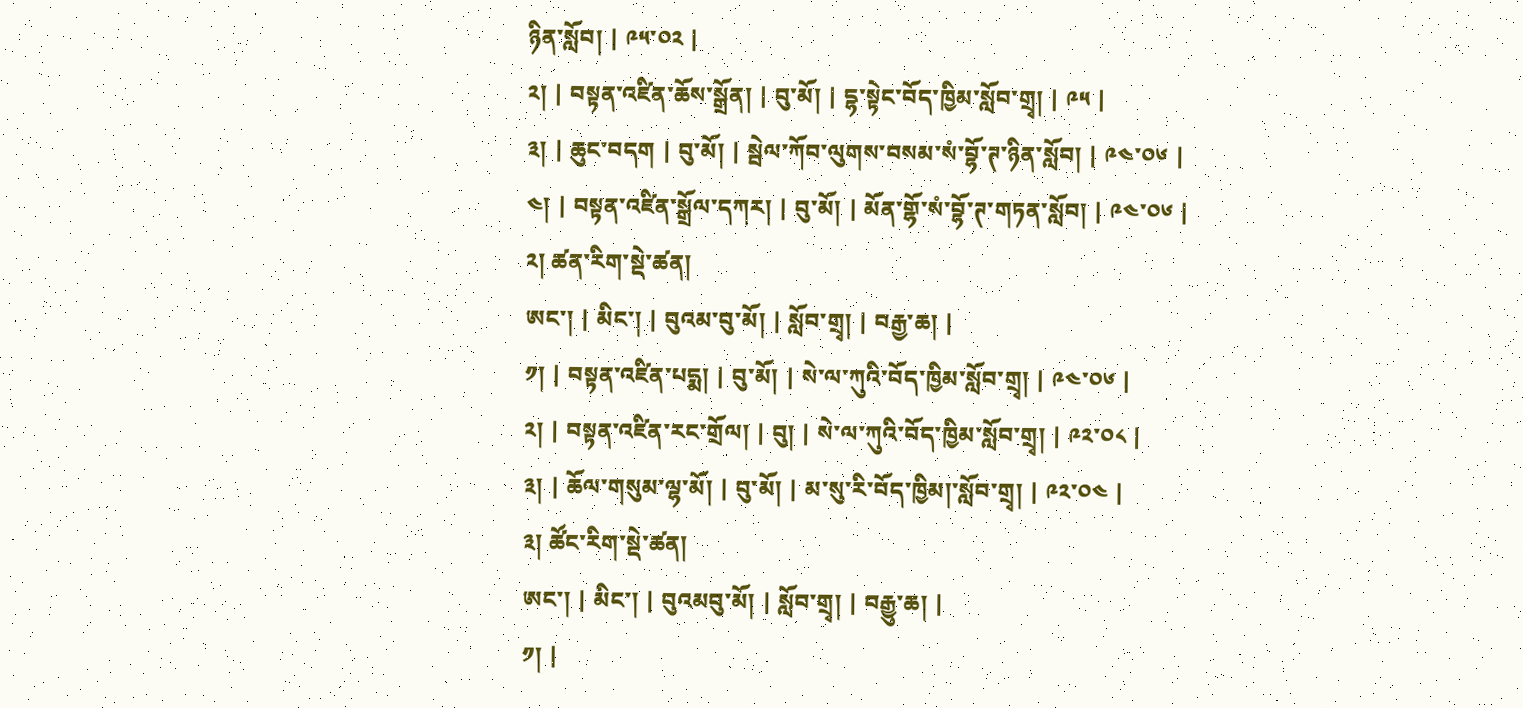ཉིན་སློབ། | ༩༥་༠༢ |
༢། | བསྟན་འཛིན་ཆོས་སྒྲོན། | བུ་མོ། | དྷ་སྟེང་བོད་ཁྱིམ་སློབ་གྲྭ། | ༩༥ |
༣། | ཆུང་བདག | བུ་མོ། | སྦེལ་ཀོབ་ལུགས་བསམ་སཾ་བྷོ་ཊ་ཉིན་སློབ། | ༩༤་༠༦ |
༤། | བསྟན་འཛིན་སྒྲོལ་དཀར། | བུ་མོ། | མོན་གྷོ་སཾ་བྷོ་ཊ་གཏན་སློབ། | ༩༤་༠༦ |
༢། ཚན་རིག་སྡེ་ཚན།
ཨང་། | མིང་། | བུའམ་བུ་མོ། | སློབ་གྲྭ། | བརྒྱ་ཆ། |
༡། | བསྟན་འཛིན་པདྨ། | བུ་མོ། | སེ་ལ་ཀུའི་བོད་ཁྱིམ་སློབ་གྲྭ། | ༩༤་༠༦ |
༢། | བསྟན་འཛིན་རང་གྲོལ། | བུ། | སེ་ལ་ཀུའི་བོད་ཁྱིམ་སློབ་གྲྭ། | ༩༢་༠༨ |
༣། | ཆོལ་གསུམ་ལྷ་མོ། | བུ་མོ། | མ་སུ་རི་བོད་ཁྱིམ།་སློབ་གྲྭ། | ༩༢་༠༤ |
༣། ཚོང་རིག་སྡེ་ཚན།
ཨང་། | མིང་། | བུའམབུ་མོ། | སློབ་གྲྭ། | བརྒྱུ་ཆ། |
༡། |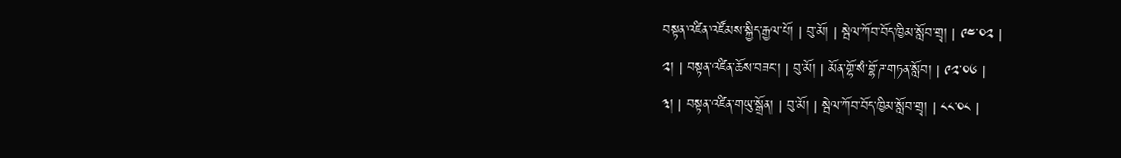བསྟན་འཛིན་འཛོམས་སྐྱིད་རྒྱལ་པོ། | བུ་མོ། | སྦེལ་ཀོབ་བོད་ཁྱིམ་སློབ་གྲྭ། | ༩༤་༠༢ |
༢། | བསྟན་འཛིན་ཆོས་བཟང་། | བུ་མོ། | མོན་གྷོ་སཾ་བྷོ་ཌ་གཏན་སློབ། | ༩༢་༠༦ |
༣། | བསྟན་འཛིན་གཡུ་སྒྲོན། | བུ་མོ། | སྦེལ་ཀོབ་བོད་ཁྱིམ་སློབ་གྲྭ། | ༨༨་༠༨ |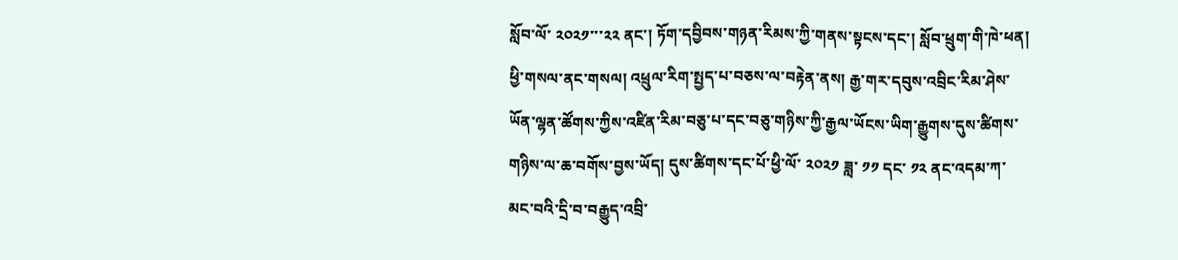སློབ་ལོ་ ༢༠༢༡་་་༢༢ ནང་། ཏོག་དབྱིབས་གཉན་རིམས་ཀྱི་གནས་སྟངས་དང་། སློབ་ཕྲུག་གི་ཁེ་ཕན། ཕྱི་གསལ་ནང་གསལ། འཕྲུལ་རིག་སྤྱད་པ་བཅས་ལ་བརྟེན་ནས། རྒྱ་གར་དབུས་འབྲིང་རིམ་ཤེས་ཡོན་ལྷན་ཚོགས་ཀྱིས་འཛིན་རིམ་བཅུ་པ་དང་བཅུ་གཉིས་ཀྱི་རྒྱལ་ཡོངས་ཡིག་རྒྱུགས་དུས་ཚིགས་གཉིས་ལ་ཆ་བགོས་བྱས་ཡོད། དུས་ཚིགས་དང་པོ་ཕྱི་ལོ་ ༢༠༢༡ ཟླ་ ༡༡ དང་ ༡༢ ནང་འདམ་ཀ་མང་བའི་དྲི་བ་བརྒྱུད་འབྲི་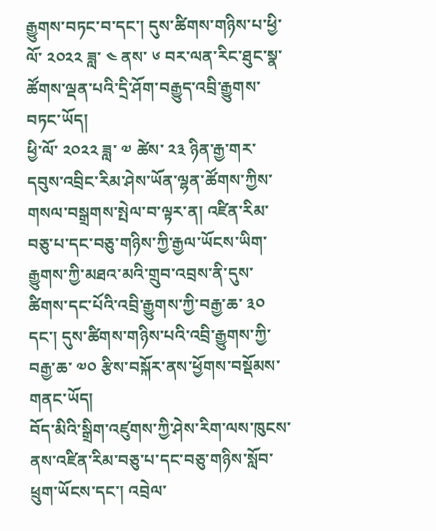རྒྱུགས་བཏང་བ་དང་། དུས་ཚིགས་གཉིས་པ་ཕྱི་ལོ་ ༢༠༢༢ ཟླ་ ༤ ནས་ ༦ བར་ལན་རིང་ཐུང་སྣ་ཚོགས་ལྡན་པའི་དྲི་ཤོག་བརྒྱུད་འབྲི་རྒྱུགས་བཏང་ཡོད།
ཕྱི་ལོ་ ༢༠༢༢ ཟླ་ ༧ ཚེས་ ༢༣ ཉིན་རྒྱ་གར་དབུས་འབྲིང་རིམ་ཤེས་ཡོན་ལྷན་ཚོགས་ཀྱིས་གསལ་བསྒྲགས་སྤེལ་བ་ལྟར་ན། འཛིན་རིམ་བཅུ་པ་དང་བཅུ་གཉིས་ཀྱི་རྒྱལ་ཡོངས་ཡིག་རྒྱུགས་ཀྱི་མཐའ་མའི་གྲུབ་འབྲས་ནི་དུས་ཚིགས་དང་པོའི་འབྲི་རྒྱུགས་ཀྱི་བརྒྱ་ཆ་ ༣༠ དང་། དུས་ཚིགས་གཉིས་པའི་འབྲི་རྒྱུགས་ཀྱི་བརྒྱ་ཆ་ ༧༠ རྩིས་བསྐོར་ནས་ཕྱོགས་བསྡོམས་གནང་ཡོད།
བོད་མིའི་སྒྲིག་འཛུགས་ཀྱི་ཤེས་རིག་ལས་ཁུངས་ནས་འཛིན་རིམ་བཅུ་པ་དང་བཅུ་གཉིས་སློབ་ཕྲུག་ཡོངས་དང་། འབྲེལ་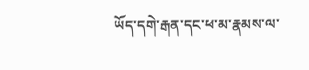ཡོད་དགེ་རྒན་དང་ཕ་མ་རྣམས་ལ་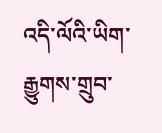འདི་ལོའི་ཡིག་རྒྱུགས་གྲུབ་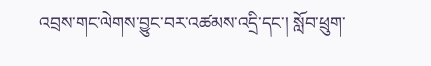འབྲས་གང་ལེགས་བྱུང་བར་འཚམས་འདྲི་དང་། སློབ་ཕྲུག་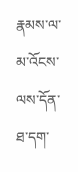རྣམས་ལ་མ་འོངས་ལས་དོན་ཐ་དག་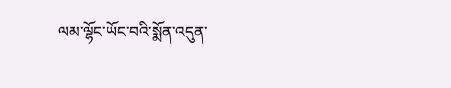ལམ་ལྷོང་ཡོང་བའི་སྨོན་འདུན་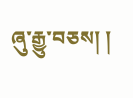ཞུ་རྒྱུ་བཅས། །